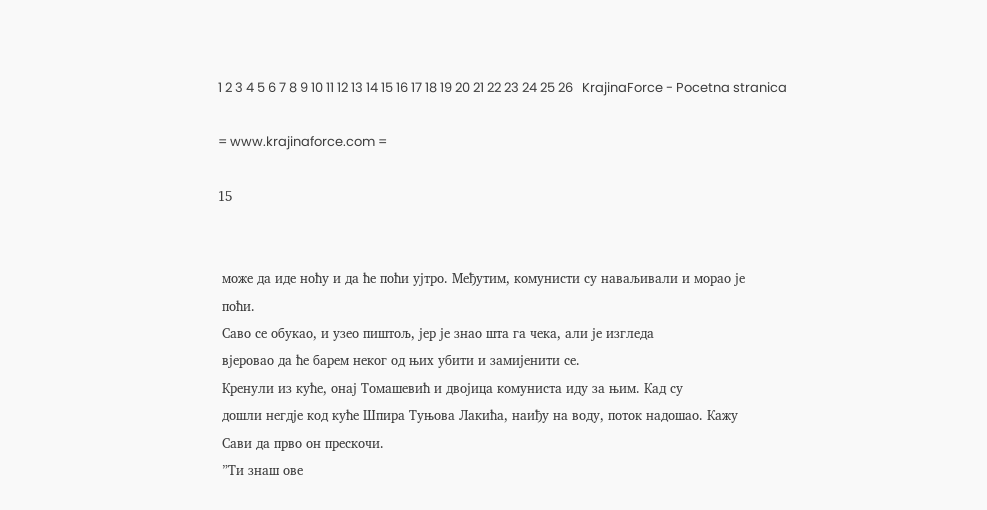1 2 3 4 5 6 7 8 9 10 11 12 13 14 15 16 17 18 19 20 21 22 23 24 25 26   KrajinaForce - Pocetna stranica

= www.krajinaforce.com =

15


 може да иде ноћу и да ће поћи ујтро. Међутим, комунисти су наваљивали и морао је
 поћи.
 Саво се обукао, и узео пиштољ, јер је знао шта га чека, али је изгледа
 вјеровао да ће барем неког од њих убити и замијенити се.
 Кренули из куће, онај Томашевић и двојица комуниста иду за њим. Кад су
 дошли негдје код куће Шпира Туњова Лакића, наиђу на воду, поток надошао. Кажу
 Сави да прво он прескочи.
 ”Ти знаш ове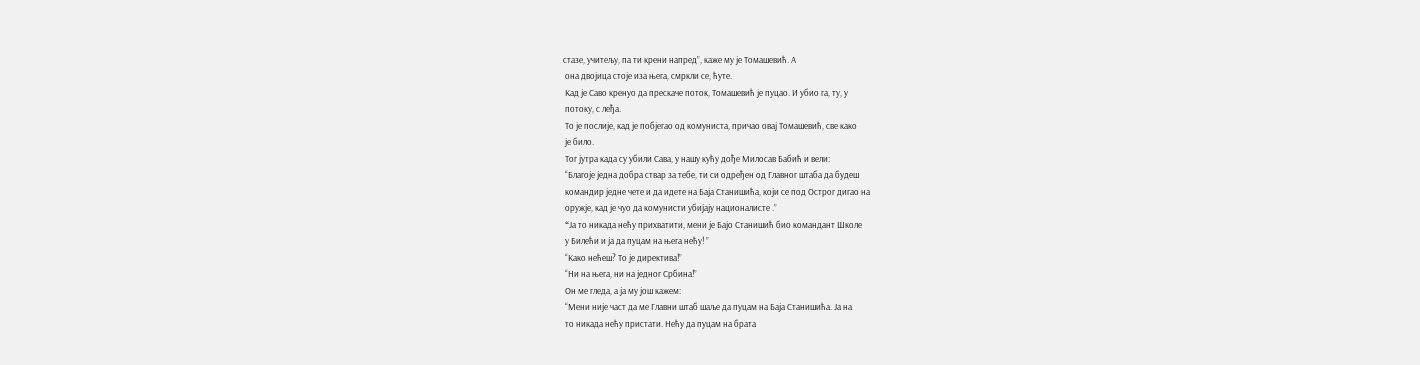стазе, учитељу, па ти крени напред”, каже му је Томашевић. А
 она двојица стоје иза њега, смркли се, ћуте.
 Кад је Саво кренуо да прескаче поток, Томашевић је пуцао. И убио га, ту, у
 потоку, с леђа.
 То је послије, кад је побјегао од комуниста, причао овај Томашевић, све како
 је било.
 Тог јутра када су убили Сава, у нашу кућу дође Милосав Бабић и вели:
 “Благоје једна добра ствар за тебе, ти си одређен од Главног штаба да будеш
 командир једне чете и да идете на Баја Станишића, који се под Острог дигао на
 оружје, кад је чуо да комунисти убијају националисте .”
 “Jа то никада нећу прихватити, мени је Бајо Станишић био командант Школе
 у Билећи и ја да пуцам на њега нећу! ”
 “Како нећеш? То је директива!”
 “Ни на њега, ни на једног Србина!”
 Он ме гледа, а ја му још кажем:
 “Мени није част да ме Главни штаб шаље да пуцам на Баја Станишића. Ја на
 то никада нећу пристати. Нећу да пуцам на брата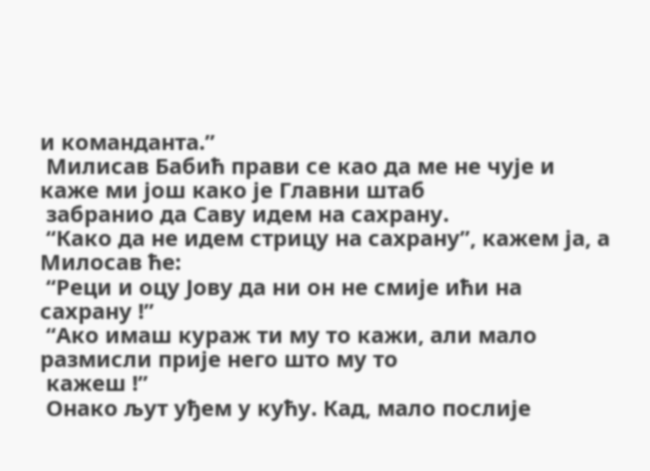и команданта.”
 Милисав Бабић прави се као да ме не чује и каже ми још како је Главни штаб
 забранио да Саву идем на сахрану.
 “Како да не идем стрицу на сахрану”, кажем ја, а Милосав ће:
 “Реци и оцу Јову да ни он не смије ићи на сахрану !”
 “Ако имаш кураж ти му то кажи, али мало размисли прије него што му то
 кажеш !”
 Онако љут уђем у кућу. Кад, мало послије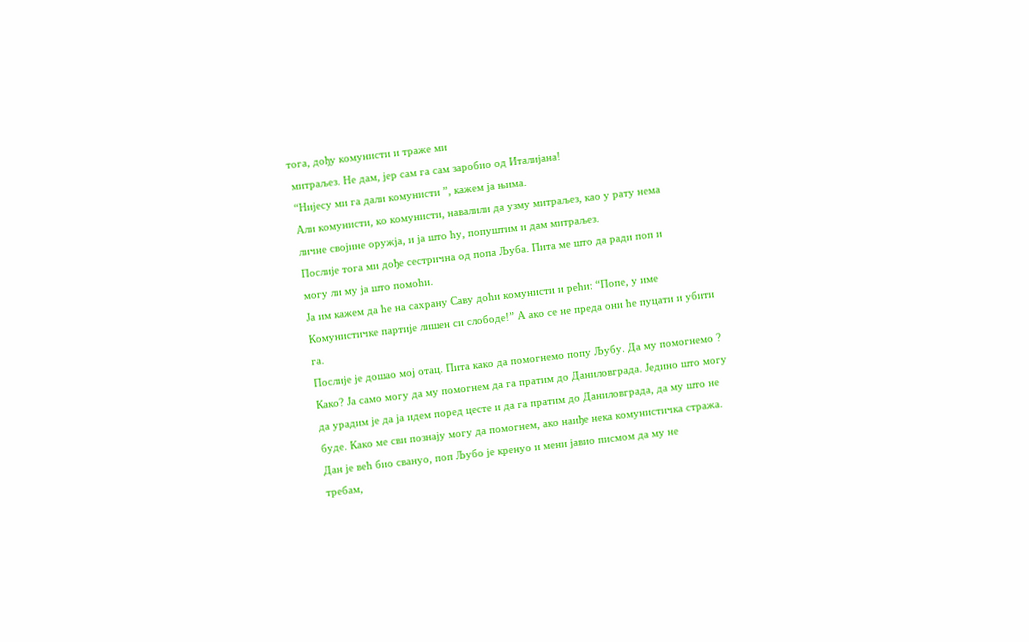тога, дођу комунисти и траже ми
 митраљез. Не дам, јер сам га сам заробио од Италијана!
 “Нијесу ми га дали комунисти ”, кажем ја њима.
 Али комунисти, ко комунисти, навалили да узму митраљез, као у рату нема
 личне својине оружја, и ја што ћу, попуштим и дам митраљез.
 Послије тога ми дође сестрична од попа Љуба. Пита ме што да ради поп и
 могу ли му ја што помоћи.
 Ја им кажем да ће на сахрану Саву доћи комунисти и рећи: “Попе, у име
 Комунистичке партије лишен си слободe!” А ако се не преда они ће пуцати и убити
 га.
 Послије је дошао мој отац. Пита како да помогнемо попу Љубу. Да му помогнемо ?
 Како? Ја само могу да му помогнем да га пратим до Даниловграда. Једино што могу
 да урадим је да ја идем поред цесте и да га пратим до Даниловграда, да му што не
 буде. Како ме сви познају могу да помогнем, ако наиђе нека комунистичка стража.
 Дан је већ био свануо, поп Љубо је кренуо и мени јавио писмом да му не
 требам,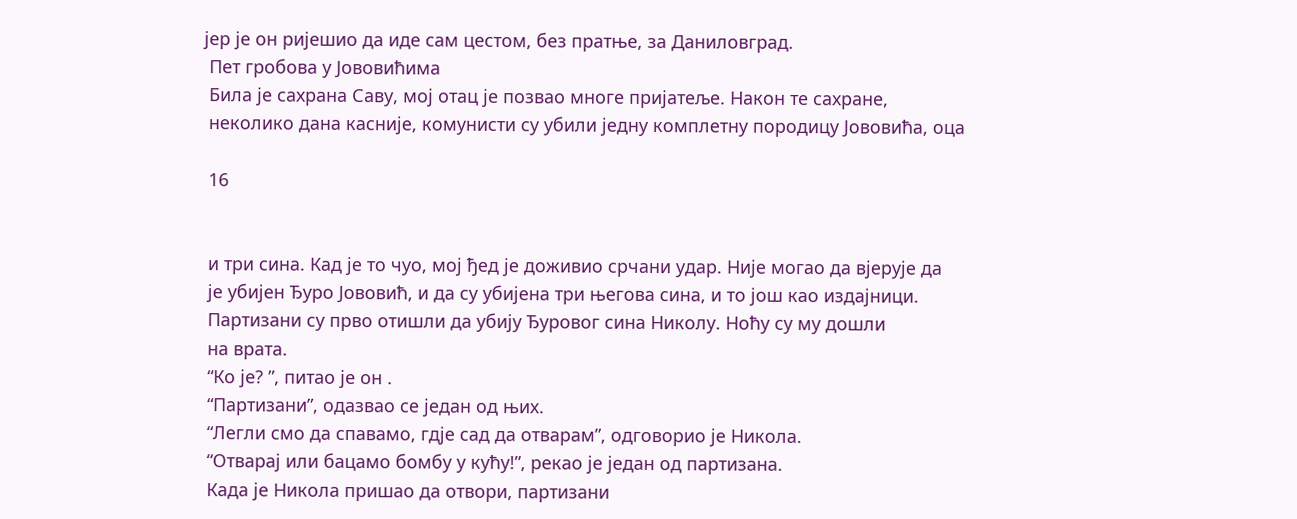јер је он ријешио да иде сам цестом, без пратње, за Даниловград.
 Пет гробова у Јововићима
 Била је сахрана Саву, мој отац је позвао многе пријатеље. Након те сахране,
 неколико дана касније, комунисти су убили једну комплетну породицу Јововића, оца

 16


 и три сина. Кад је то чуо, мој ђед је доживио срчани удар. Није могао да вјерује да
 је убијен Ђуро Јововић, и да су убијена три његова сина, и то још као издајници.
 Партизани су прво отишли да убију Ђуровог сина Николу. Ноћу су му дошли
 на врата.
 “Ко је? ”, питао је он .
 “Партизани”, одазвао се један од њих.
 “Легли смо да спавамо, гдје сад да отварам”, одговорио је Никола.
 “Отварај или бацамо бомбу у кућу!”, рекао је један од партизана.
 Када је Никола пришао да отвори, партизани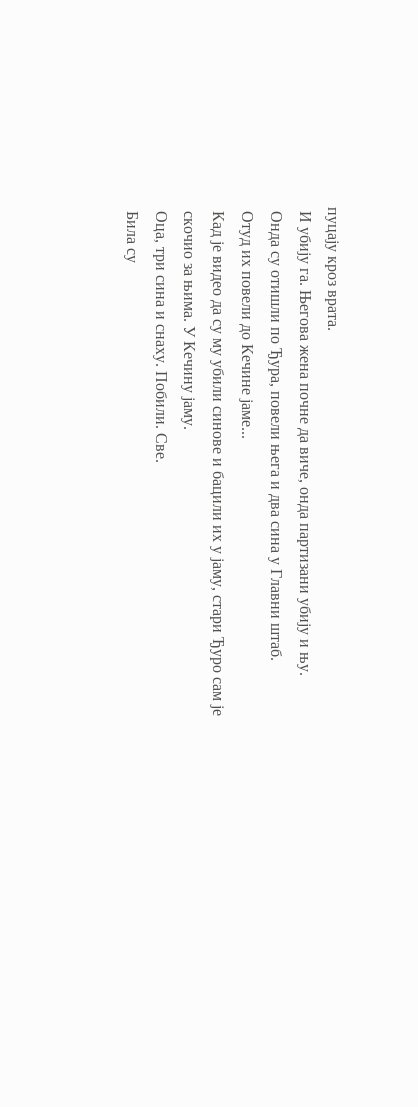пуцају кроз врата.
 И убију га. Његова жена почне да виче, онда партизани убију и њу.
 Онда су отишли по Ђура, повели њега и два сина у Главни штаб.
 Отуд их повели до Кечине јаме...
 Кад је видео да су му убили синове и бацили их у јаму, стари Ђуро сам је
 скочио за њима. У Кечину јаму.
 Оца, три сина и снаху. Побили. Све.
 Била су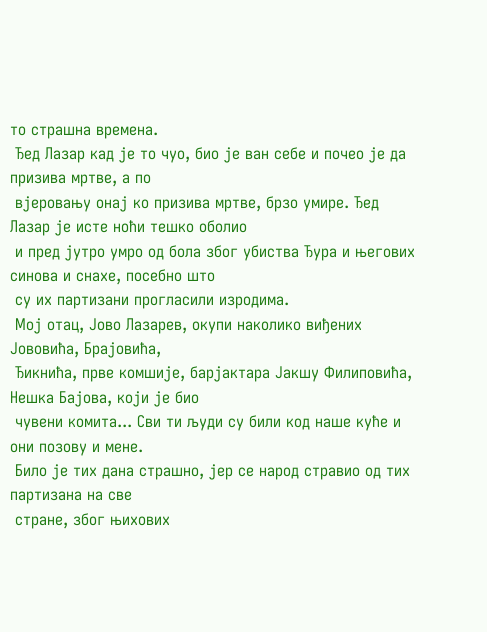то страшна времена.
 Ђед Лазар кад је то чуо, био је ван себе и почео је да призива мртве, а по
 вјеровању онај ко призива мртве, брзо умире. Ђед Лазар је исте ноћи тешко оболио
 и пред јутро умро од бола због убиства Ђура и његових синова и снахе, посебно што
 су их партизани прогласили изродима.
 Мој отац, Јово Лазарев, окупи наколико виђених Јововића, Брајовића,
 Ђикнића, прве комшије, барјактара Јакшу Филиповића, Нешка Бајова, који је био
 чувени комита... Сви ти људи су били код наше куће и они позову и мене.
 Било је тих дана страшно, јер се народ стравио од тих партизана на све
 стране, због њихових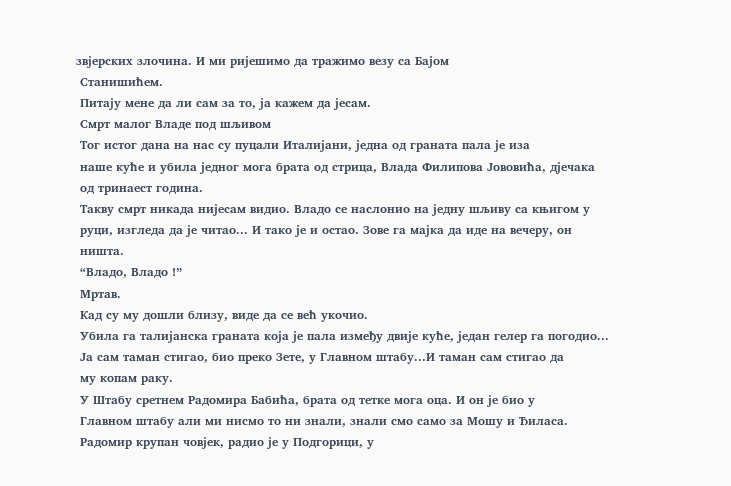звјерских злочина. И ми ријешимо да тражимо везу са Бајом
 Станишићем.
 Питају мене да ли сам за то, ја кажем да јесам.
 Смрт малог Владе под шљивом
 Тог истог дана на нас су пуцали Италијани, једна од граната пала је иза
 наше куће и убила једног мога брата од стрица, Влада Филипова Јововића, дјечака
 од тринаест година.
 Такву смрт никада нијесам видио. Владо се наслонио на једну шљиву са књигом у
 руци, изгледа да је читао... И тако је и остао. Зове га мајка да иде на вечеру, он
 ништа.
 “Владо, Владо !”
 Мртав.
 Кад су му дошли близу, виде да се већ укочио.
 Убила га талијанска граната која је пала између двије куће, један гелер га погодио...
 Ја сам таман стигао, био преко Зете, у Главном штабу...И таман сам стигао да
 му копам раку.
 У Штабу сретнем Радомира Бабића, брата од тетке мога оца. И он је био у
 Главном штабу али ми нисмо то ни знали, знали смо само за Мошу и Ђиласа.
 Радомир крупан човјек, радио је у Подгорици, у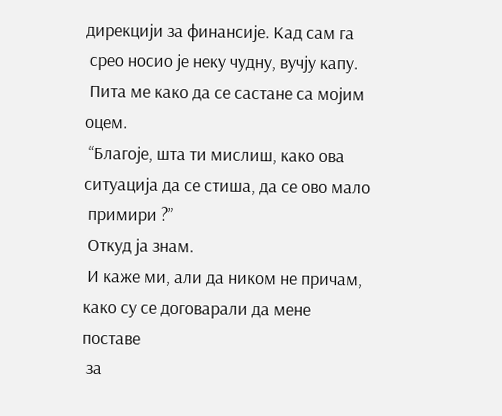дирекцији за финансије. Кад сам га
 срео носио је неку чудну, вучју капу.
 Пита ме како да се састане са мојим оцем.
 “Благоје, шта ти мислиш, како ова ситуација да се стиша, да се ово мало
 примири ?”
 Откуд ја знам.
 И каже ми, али да ником не причам, како су се договарали да мене поставе
 за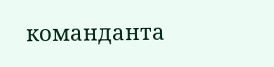команданта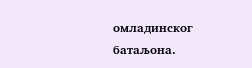омладинског батаљона.